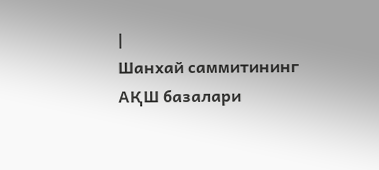|
Шанхай саммитининг АҚШ базалари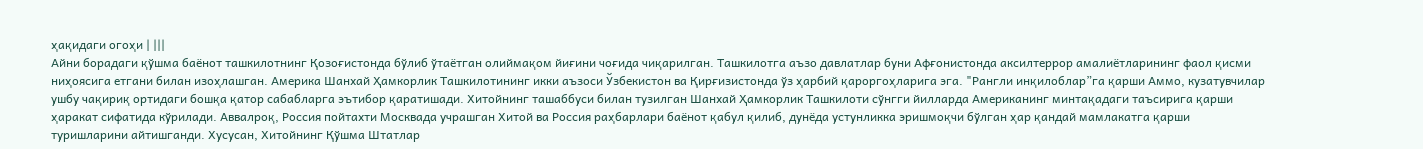ҳақидаги огоҳи | |||
Айни борадаги қўшма баёнот ташкилотнинг Қозоғистонда бўлиб ўтаётган олиймақом йиғини чоғида чиқарилган. Ташкилотга аъзо давлатлар буни Афғонистонда аксилтеррор амалиётларининг фаол қисми ниҳоясига етгани билан изоҳлашган. Америка Шанхай Ҳамкорлик Ташкилотининг икки аъзоси Ўзбекистон ва Қирғизистонда ўз ҳарбий қароргоҳларига эга. "Рангли инқилоблар”га қарши Аммо, кузатувчилар ушбу чақириқ ортидаги бошқа қатор сабабларга эътибор қаратишади. Хитойнинг ташаббуси билан тузилган Шанхай Ҳамкорлик Ташкилоти сўнгги йилларда Американинг минтақадаги таъсирига қарши ҳаракат сифатида кўрилади. Аввалроқ, Россия пойтахти Москвада учрашган Хитой ва Россия раҳбарлари баёнот қабул қилиб, дунёда устунликка эришмоқчи бўлган ҳар қандай мамлакатга қарши туришларини айтишганди. Хусусан, Хитойнинг Қўшма Штатлар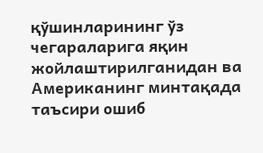қўшинларининг ўз чегараларига яқин жойлаштирилганидан ва Американинг минтақада таъсири ошиб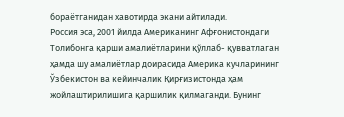бораётганидан хавотирда экани айтилади.
Россия эса, 2001 йилда Американинг Афғонистондаги Толибонга қарши амалиётларини қўллаб- қувватлаган ҳамда шу амалиётлар доирасида Америка кучларининг Ўзбекистон ва кейинчалик Қирғизистонда ҳам жойлаштирилишига қаршилик қилмаганди. Бунинг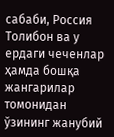сабаби, Россия Толибон ва у ердаги чеченлар ҳамда бошқа жангарилар томонидан ўзининг жанубий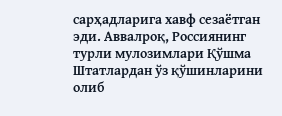сарҳадларига хавф сезаётган эди. Аввалроқ, Россиянинг турли мулозимлари Қўшма Штатлардан ўз қўшинларини олиб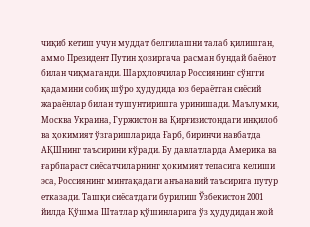чиқиб кетиш учун муддат белгилашни талаб қилишган, аммо Президент Путин ҳозиргача расман бундай баёнот билан чиқмаганди. Шарҳловчилар Россиянинг сўнгги қадамини собиқ шўро ҳудудида юз бераётган сиёсий жараёнлар билан тушунтиришга уринишади. Маълумки, Москва Украина, Гуржистон ва Қирғизистондаги инқилоб ва ҳокимият ўзгаришларида Ғарб, биринчи навбатда АҚШнинг таъсирини кўради. Бу давлатларда Америка ва ғарбпараст сиёсатчиларнинг ҳокимият тепасига келиши эса, Россиянинг минтақадаги анъанавий таъсирига путур етказади. Ташқи сиёсатдаги бурилиш Ўзбекистон 2001 йилда Қўшма Штатлар қўшинларига ўз ҳудудидан жой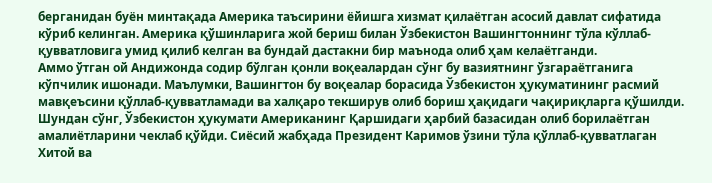берганидан буён минтақада Америка таъсирини ёйишга хизмат қилаётган асосий давлат сифатида кўриб келинган. Америка қўшинларига жой бериш билан Ўзбекистон Вашингтоннинг тўла кўллаб- қувватловига умид қилиб келган ва бундай дастакни бир маънода олиб ҳам келаётганди.
Аммо ўтган ой Андижонда содир бўлган қонли воқеалардан сўнг бу вазиятнинг ўзгараётганига кўпчилик ишонади. Маълумки, Вашингтон бу воқеалар борасида Ўзбекистон ҳукуматининг расмий мавқеъсини қўллаб-қувватламади ва халқаро текширув олиб бориш ҳақидаги чақириқларга қўшилди. Шундан сўнг, Ўзбекистон ҳукумати Американинг Қаршидаги ҳарбий базасидан олиб борилаётган амалиётларини чеклаб қўйди. Сиёсий жабҳада Президент Каримов ўзини тўла қўллаб-қувватлаган Хитой ва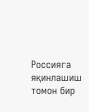Россияга яқинлашиш томон бир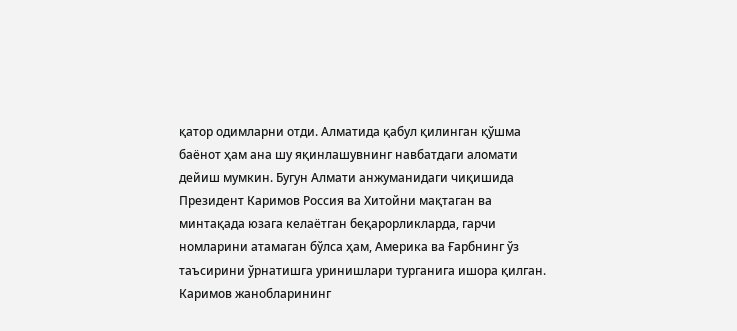қатор одимларни отди. Алматида қабул қилинган қўшма баёнот ҳам ана шу яқинлашувнинг навбатдаги аломати дейиш мумкин. Бугун Алмати анжуманидаги чиқишида Президент Каримов Россия ва Хитойни мақтаган ва минтақада юзага келаётган беқарорликларда, гарчи номларини атамаган бўлса ҳам, Америка ва Ғарбнинг ўз таъсирини ўрнатишга уринишлари турганига ишора қилган. Каримов жанобларининг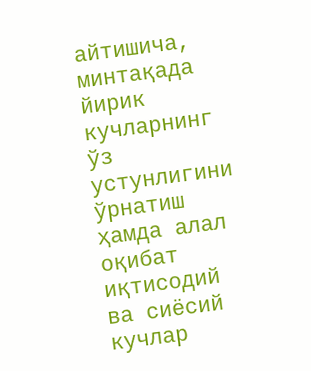айтишича, минтақада йирик кучларнинг ўз устунлигини ўрнатиш ҳамда алал оқибат иқтисодий ва сиёсий кучлар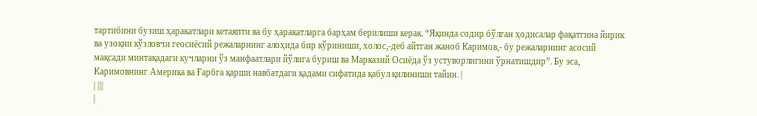тартибини бузиш ҳаракатлари кетаяпти ва бу ҳаракатларга барҳам берилиши керак. “Яқинда содир бўлган ҳодисалар фақатгина йирик ва узоқни кўзловчи геосиёсий режаларнинг алоҳида бир кўриниши, холос,-деб айтган жаноб Каримов,- бу режаларнинг асосий мақсади минтақадаги кучларни ўз манфаатлари йўлига буриш ва Марказий Осиёда ўз устуворлигини ўрнатишдир”. Бу эса, Каримовнинг Америка ва Ғарбга қарши навбатдаги қадами сифатида қабул қилиниши тайин. |
| |||
|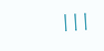|||